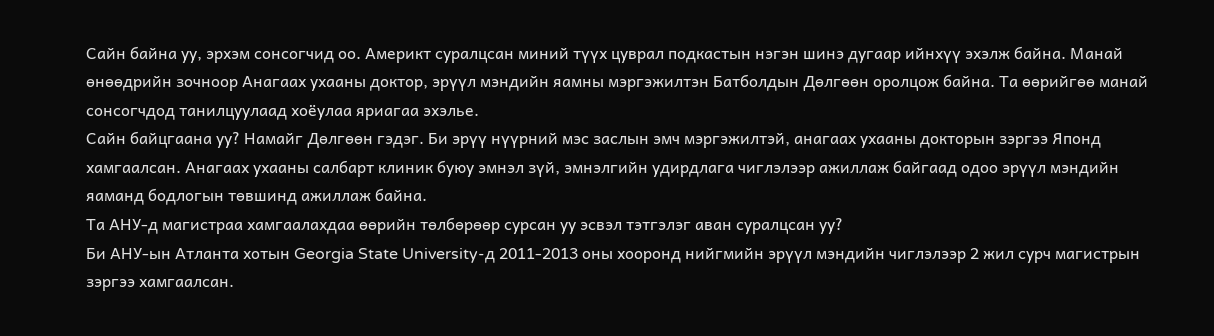Сайн байна уу, эрхэм сонсогчид оо. Америкт суралцсан миний түүх цуврал подкастын нэгэн шинэ дугаар ийнхүү эхэлж байна. Манай өнөөдрийн зочноор Анагаах ухааны доктор, эрүүл мэндийн яамны мэргэжилтэн Батболдын Дөлгөөн оролцож байна. Та өөрийгөө манай сонсогчдод танилцуулаад хоёулаа яриагаа эхэлье.
Сайн байцгаана уу? Намайг Дөлгөөн гэдэг. Би эрүү нүүрний мэс заслын эмч мэргэжилтэй, анагаах ухааны докторын зэргээ Японд хамгаалсан. Анагаах ухааны салбарт клиник буюу эмнэл зүй, эмнэлгийн удирдлага чиглэлээр ажиллаж байгаад одоо эрүүл мэндийн яаманд бодлогын төвшинд ажиллаж байна.
Та АНУ-д магистраа хамгаалахдаа өөрийн төлбөрөөр сурсан уу эсвэл тэтгэлэг аван суралцсан уу?
Би АНУ-ын Атланта хотын Georgia State University-д 2011-2013 оны хооронд нийгмийн эрүүл мэндийн чиглэлээр 2 жил сурч магистрын зэргээ хамгаалсан.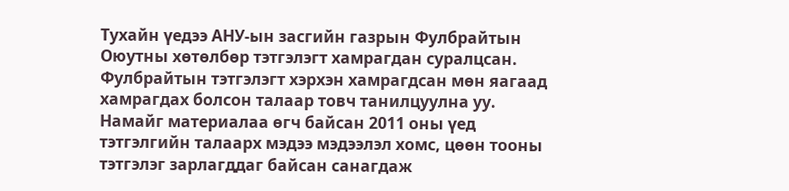Тухайн үедээ АНУ-ын засгийн газрын Фулбрайтын Оюутны хөтөлбөр тэтгэлэгт хамрагдан суралцсан.
Фулбрайтын тэтгэлэгт хэрхэн хамрагдсан мөн яагаад хамрагдах болсон талаар товч танилцуулна уу.
Намайг материалаа өгч байсан 2011 оны үед тэтгэлгийн талаарх мэдээ мэдээлэл хомс, цөөн тооны тэтгэлэг зарлагддаг байсан санагдаж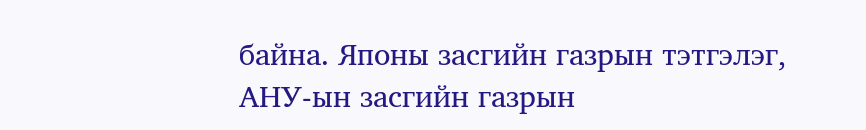байна. Японы засгийн газрын тэтгэлэг, АНУ-ын засгийн газрын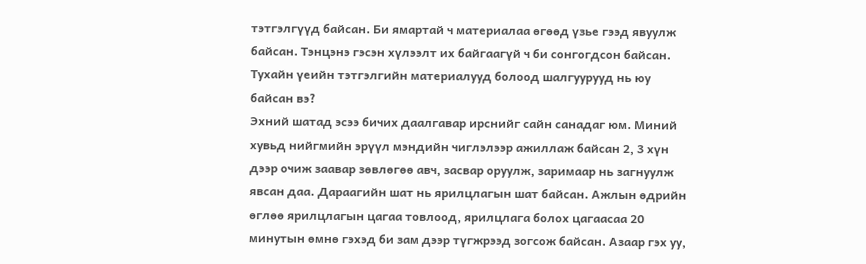тэтгэлгүүд байсан. Би ямартай ч материалаа өгөөд үзье гээд явуулж байсан. Тэнцэнэ гэсэн хүлээлт их байгаагүй ч би сонгогдсон байсан.
Тухайн үеийн тэтгэлгийн материалууд болоод шалгуурууд нь юу байсан вэ?
Эхний шатад эсээ бичих даалгавар ирснийг сайн санадаг юм. Миний хувьд нийгмийн эрүүл мэндийн чиглэлээр ажиллаж байсан 2, 3 хүн дээр очиж заавар зөвлөгөө авч, засвар оруулж, заримаар нь загнуулж явсан даа. Дараагийн шат нь ярилцлагын шат байсан. Ажлын өдрийн өглөө ярилцлагын цагаа товлоод, ярилцлага болох цагаасаа 20 минутын өмнө гэхэд би зам дээр түгжрээд зогсож байсан. Азаар гэх уу,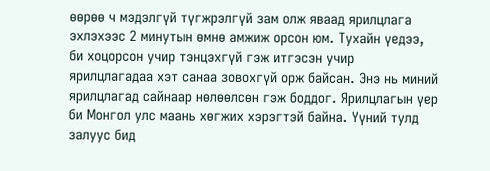өөрөө ч мэдэлгүй түгжрэлгүй зам олж яваад ярилцлага эхлэхээс 2 минутын өмнө амжиж орсон юм. Тухайн үедээ, би хоцорсон учир тэнцэхгүй гэж итгэсэн учир ярилцлагадаа хэт санаа зовохгүй орж байсан. Энэ нь миний ярилцлагад сайнаар нөлөөлсөн гэж боддог. Ярилцлагын үер би Монгол улс маань хөгжих хэрэгтэй байна. Үүний тулд залуус бид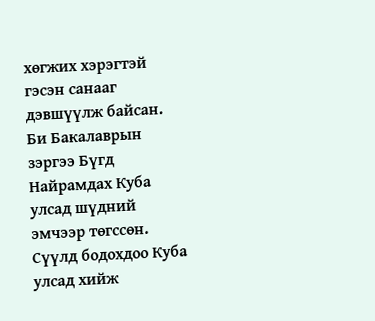хөгжих хэрэгтэй гэсэн санааг дэвшүүлж байсан.
Би Бакалаврын зэргээ Бүгд Найрамдах Куба улсад шүдний эмчээр төгссөн. Сүүлд бодохдоо Куба улсад хийж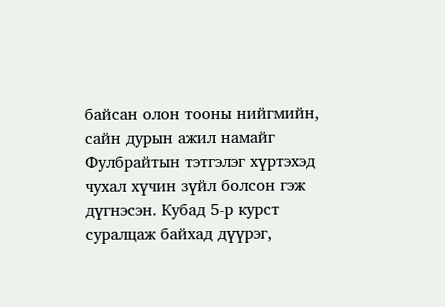байсан олон тооны нийгмийн, сайн дурын ажил намайг Фулбрайтын тэтгэлэг хүртэхэд чухал хүчин зүйл болсон гэж дүгнэсэн. Кубад 5-р курст суралцаж байхад дүүрэг,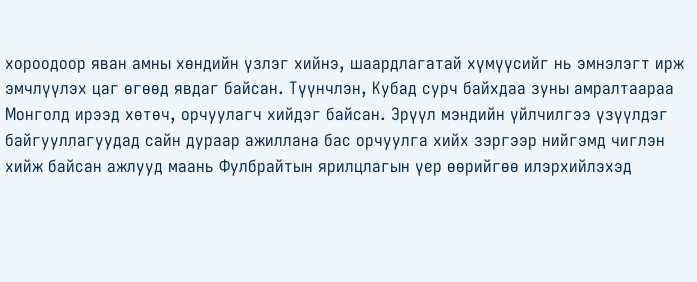хороодоор яван амны хөндийн үзлэг хийнэ, шаардлагатай хүмүүсийг нь эмнэлэгт ирж эмчлүүлэх цаг өгөөд явдаг байсан. Түүнчлэн, Кубад сурч байхдаа зуны амралтаараа Монголд ирээд хөтөч, орчуулагч хийдэг байсан. Эрүүл мэндийн үйлчилгээ үзүүлдэг байгууллагуудад сайн дураар ажиллана бас орчуулга хийх зэргээр нийгэмд чиглэн хийж байсан ажлууд маань Фулбрайтын ярилцлагын үер өөрийгөө илэрхийлэхэд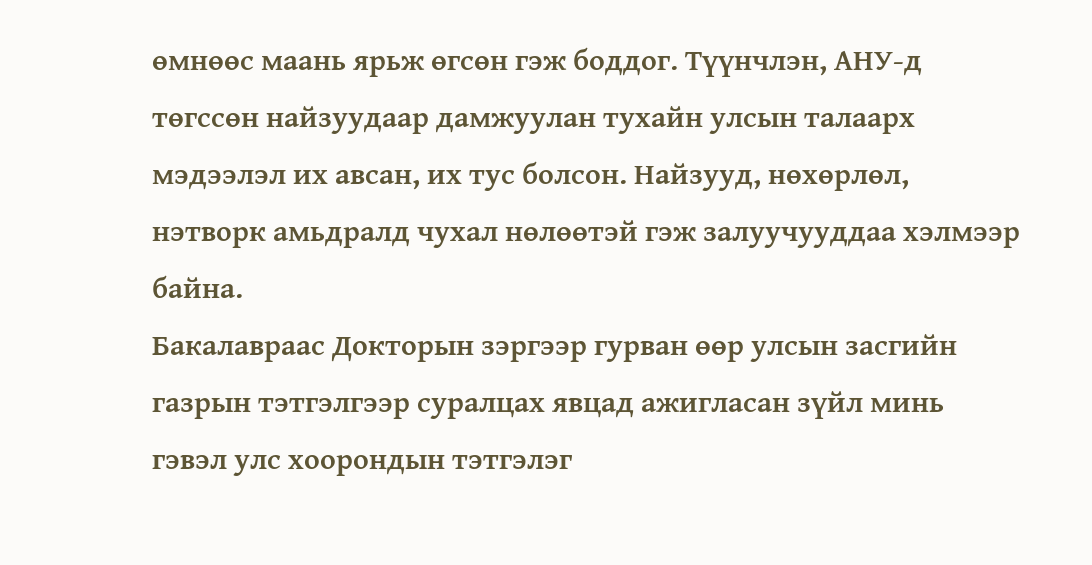өмнөөс маань ярьж өгсөн гэж боддог. Түүнчлэн, АНУ-д төгссөн найзуудаар дамжуулан тухайн улсын талаарх мэдээлэл их авсан, их тус болсон. Найзууд, нөхөрлөл, нэтворк амьдралд чухал нөлөөтэй гэж залуучууддаа хэлмээр байна.
Бакалавраас Докторын зэргээр гурван өөр улсын засгийн газрын тэтгэлгээр суралцах явцад ажигласан зүйл минь гэвэл улс хоорондын тэтгэлэг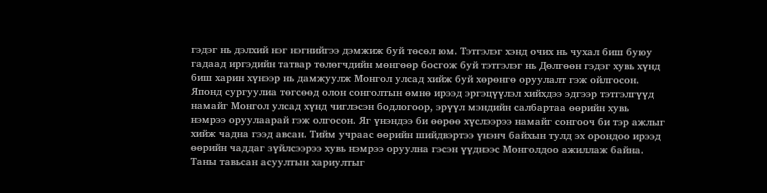гэдэг нь дэлхий нэг нэгнийгээ дэмжиж буй төсөл юм. Тэтгэлэг хэнд очих нь чухал биш буюу гадаад иргэдийн татвар төлөгчдийн мөнгөөр босгож буй тэтгэлэг нь Дөлгөөн гэдэг хувь хүнд биш харин хүнээр нь дамжуулж Монгол улсад хийж буй хөрөнгө оруулалт гэж ойлгосон. Японд сургуулиа төгсөөд олон сонголтын өмнө ирээд эргэцүүлэл хийхдээ эдгээр тэтгэлгүүд намайг Монгол улсад хүнд чиглэсэн бодлогоор, эрүүл мэндийн салбартаа өөрийн хувь нэмрээ оруулаарай гэж олгосон. Яг үнэндээ би өөрөө хүслээрээ намайг сонгооч би тэр ажлыг хийж чадна гээд авсан. Тийм учраас өөрийн шийдвэртээ үнэнч байхын тулд эх орондоо ирээд өөрийн чаддаг зүйлсээрээ хувь нэмрээ оруулна гэсэн үүднээс Монголдоо ажиллаж байна.
Таны тавьсан асуултын хариултыг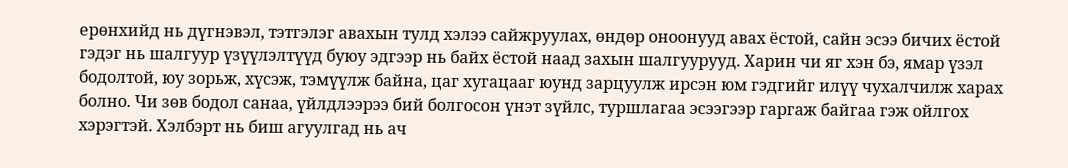ерөнхийд нь дүгнэвэл, тэтгэлэг авахын тулд хэлээ сайжруулах, өндөр оноонууд авах ёстой, сайн эсээ бичих ёстой гэдэг нь шалгуур үзүүлэлтүүд буюу эдгээр нь байх ёстой наад захын шалгуурууд. Харин чи яг хэн бэ, ямар үзэл бодолтой, юу зорьж, хүсэж, тэмүүлж байна, цаг хугацааг юунд зарцуулж ирсэн юм гэдгийг илүү чухалчилж харах болно. Чи зөв бодол санаа, үйлдлээрээ бий болгосон үнэт зүйлс, туршлагаа эсээгээр гаргаж байгаа гэж ойлгох хэрэгтэй. Хэлбэрт нь биш агуулгад нь ач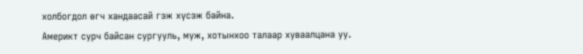холбогдол өгч хандаасай гэж хүсэж байна.
Америкт сурч байсан сургууль, муж, хотынхоо талаар хуваалцана уу.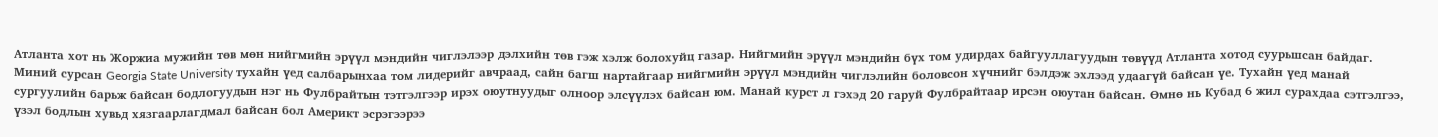Атланта хот нь Жоржиа мужийн төв мөн нийгмийн эрүүл мэндийн чиглэлээр дэлхийн төв гэж хэлж болохуйц газар. Нийгмийн эрүүл мэндийн бүх том удирдах байгууллагуудын төвүүд Атланта хотод суурьшсан байдаг. Миний сурсан Georgia State University тухайн үед салбарынхаа том лидерийг авчраад, сайн багш нартайгаар нийгмийн эрүүл мэндийн чиглэлийн боловсон хүчнийг бэлдэж эхлээд удаагүй байсан үе. Тухайн үед манай сургуулийн барьж байсан бодлогуудын нэг нь Фулбрайтын тэтгэлгээр ирэх оюутнуудыг олноор элсүүлэх байсан юм. Манай курст л гэхэд 20 гаруй Фулбрайтаар ирсэн оюутан байсан. Өмнө нь Кубад 6 жил сурахдаа сэтгэлгээ, үзэл бодлын хувьд хязгаарлагдмал байсан бол Америкт эсрэгээрээ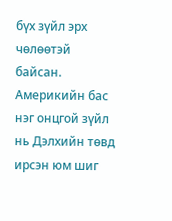бүх зүйл эрх чөлөөтэй байсан. Америкийн бас нэг онцгой зүйл нь Дэлхийн төвд ирсэн юм шиг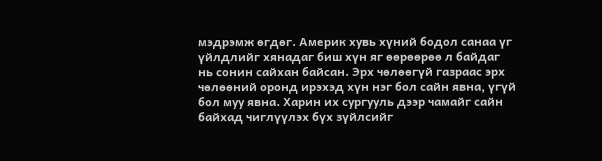мэдрэмж өгдөг. Америк хувь хүний бодол санаа үг үйлдлийг хянадаг биш хүн яг өөрөөрөө л байдаг нь сонин сайхан байсан. Эрх чөлөөгүй газраас эрх чөлөөний оронд ирэхэд хүн нэг бол сайн явна, үгүй бол муу явна. Харин их сургууль дээр чамайг сайн байхад чиглүүлэх бүх зүйлсийг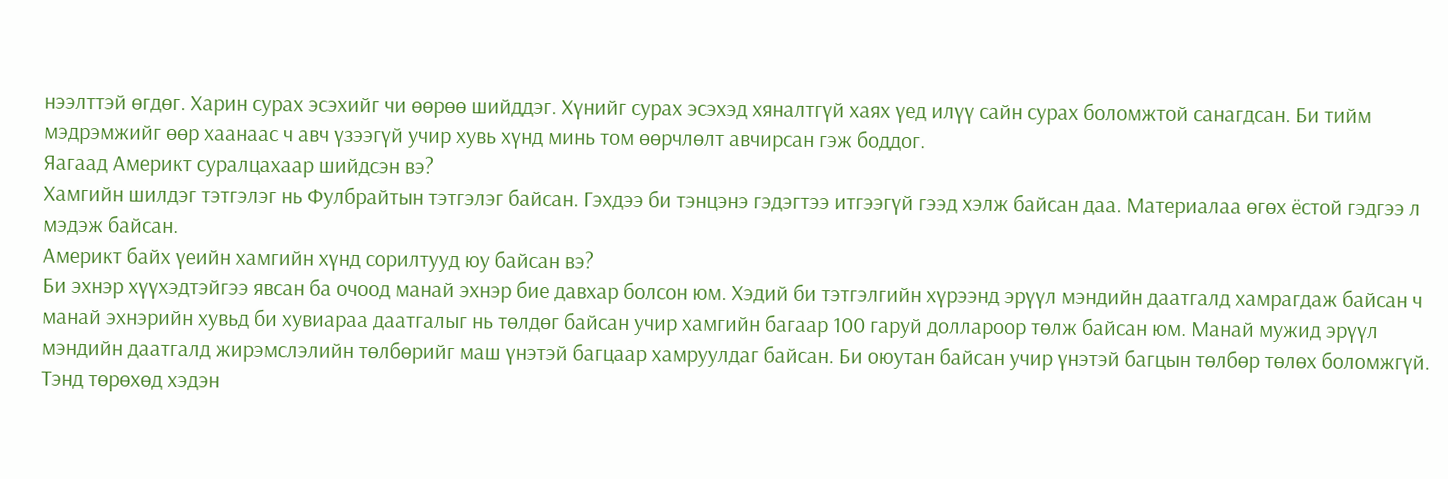нээлттэй өгдөг. Харин сурах эсэхийг чи өөрөө шийддэг. Хүнийг сурах эсэхэд хяналтгүй хаях үед илүү сайн сурах боломжтой санагдсан. Би тийм мэдрэмжийг өөр хаанаас ч авч үзээгүй учир хувь хүнд минь том өөрчлөлт авчирсан гэж боддог.
Яагаад Америкт суралцахаар шийдсэн вэ?
Хамгийн шилдэг тэтгэлэг нь Фулбрайтын тэтгэлэг байсан. Гэхдээ би тэнцэнэ гэдэгтээ итгээгүй гээд хэлж байсан даа. Материалаа өгөх ёстой гэдгээ л мэдэж байсан.
Америкт байх үеийн хамгийн хүнд сорилтууд юу байсан вэ?
Би эхнэр хүүхэдтэйгээ явсан ба очоод манай эхнэр бие давхар болсон юм. Хэдий би тэтгэлгийн хүрээнд эрүүл мэндийн даатгалд хамрагдаж байсан ч манай эхнэрийн хувьд би хувиараа даатгалыг нь төлдөг байсан учир хамгийн багаар 100 гаруй доллароор төлж байсан юм. Манай мужид эрүүл мэндийн даатгалд жирэмслэлийн төлбөрийг маш үнэтэй багцаар хамруулдаг байсан. Би оюутан байсан учир үнэтэй багцын төлбөр төлөх боломжгүй. Тэнд төрөхөд хэдэн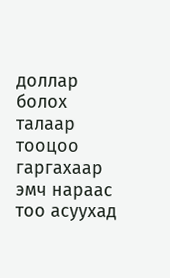доллар болох талаар тооцоо гаргахаар эмч нараас тоо асуухад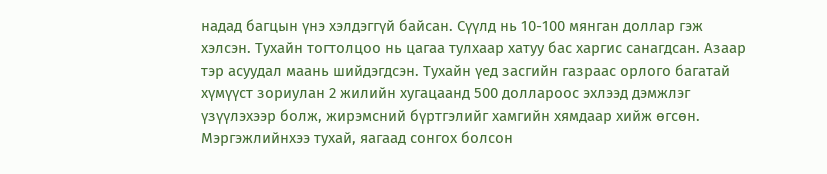надад багцын үнэ хэлдэггүй байсан. Сүүлд нь 10-100 мянган доллар гэж хэлсэн. Тухайн тогтолцоо нь цагаа тулхаар хатуу бас харгис санагдсан. Азаар тэр асуудал маань шийдэгдсэн. Тухайн үед засгийн газраас орлого багатай хүмүүст зориулан 2 жилийн хугацаанд 500 доллароос эхлээд дэмжлэг үзүүлэхээр болж, жирэмсний бүртгэлийг хамгийн хямдаар хийж өгсөн.
Мэргэжлийнхээ тухай, яагаад сонгох болсон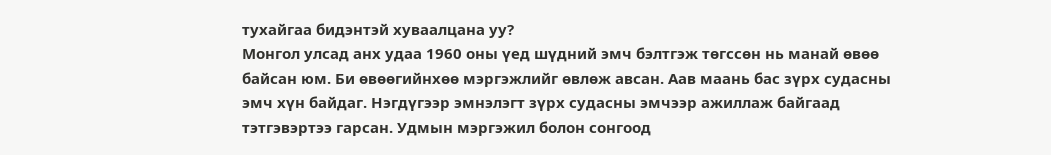тухайгаа бидэнтэй хуваалцана уу?
Монгол улсад анх удаа 1960 оны үед шүдний эмч бэлтгэж төгссөн нь манай өвөө байсан юм. Би өвөөгийнхөө мэргэжлийг өвлөж авсан. Аав маань бас зүрх судасны эмч хүн байдаг. Нэгдүгээр эмнэлэгт зүрх судасны эмчээр ажиллаж байгаад тэтгэвэртээ гарсан. Удмын мэргэжил болон сонгоод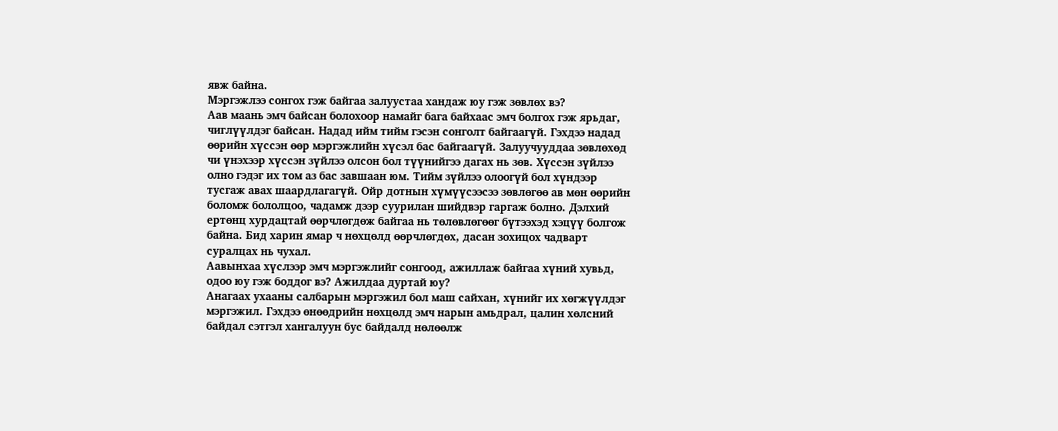явж байна.
Мэргэжлээ сонгох гэж байгаа залуустаа хандаж юу гэж зөвлөх вэ?
Аав маань эмч байсан болохоор намайг бага байхаас эмч болгох гэж ярьдаг, чиглүүлдэг байсан. Надад ийм тийм гэсэн сонголт байгаагүй. Гэхдээ надад өөрийн хүссэн өөр мэргэжлийн хүсэл бас байгаагүй. Залуучууддаа зөвлөхөд чи үнэхээр хүссэн зүйлээ олсон бол түүнийгээ дагах нь зөв. Хүссэн зүйлээ олно гэдэг их том аз бас завшаан юм. Тийм зүйлээ олоогүй бол хүндээр тусгаж авах шаардлагагүй. Ойр дотнын хүмүүсээсээ зөвлөгөө ав мөн өөрийн боломж бололцоо, чадамж дээр суурилан шийдвэр гаргаж болно. Дэлхий ертөнц хурдацтай өөрчлөгдөж байгаа нь төлөвлөгөөг бүтээхэд хэцүү болгож байна. Бид харин ямар ч нөхцөлд өөрчлөгдөх, дасан зохицох чадварт суралцах нь чухал.
Аавынхаа хүслээр эмч мэргэжлийг сонгоод, ажиллаж байгаа хүний хувьд, одоо юу гэж боддог вэ? Ажилдаа дуртай юу?
Анагаах ухааны салбарын мэргэжил бол маш сайхан, хүнийг их хөгжүүлдэг мэргэжил. Гэхдээ өнөөдрийн нөхцөлд эмч нарын амьдрал, цалин хөлсний байдал сэтгэл хангалуун бус байдалд нөлөөлж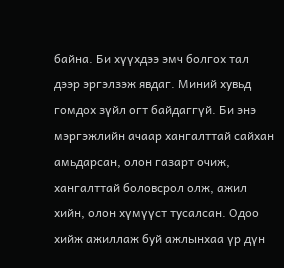байна. Би хүүхдээ эмч болгох тал дээр эргэлзэж явдаг. Миний хувьд гомдох зүйл огт байдаггүй. Би энэ мэргэжлийн ачаар хангалттай сайхан амьдарсан, олон газарт очиж, хангалттай боловсрол олж, ажил хийн, олон хүмүүст тусалсан. Одоо хийж ажиллаж буй ажлынхаа үр дүн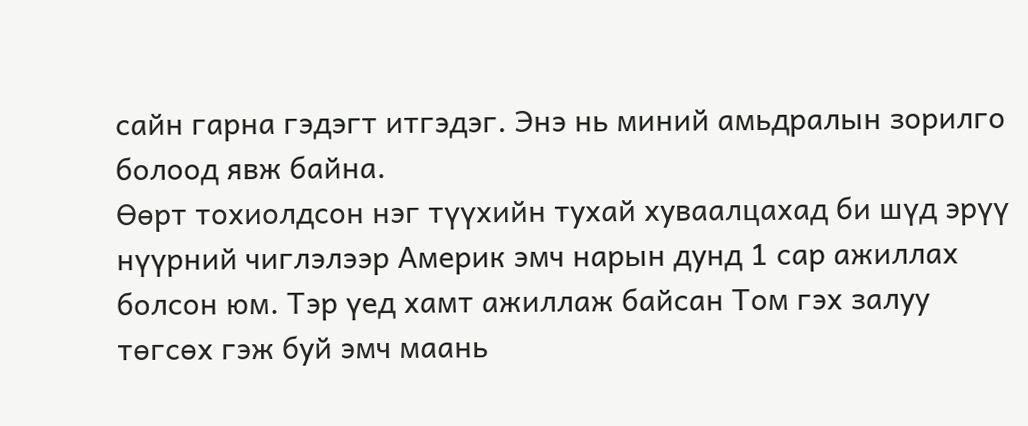сайн гарна гэдэгт итгэдэг. Энэ нь миний амьдралын зорилго болоод явж байна.
Өөрт тохиолдсон нэг түүхийн тухай хуваалцахад би шүд эрүү нүүрний чиглэлээр Америк эмч нарын дунд 1 сар ажиллах болсон юм. Тэр үед хамт ажиллаж байсан Том гэх залуу төгсөх гэж буй эмч маань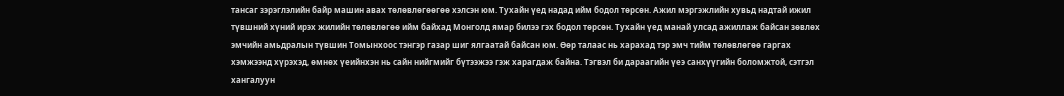тансаг зэрэглэлийн байр машин авах төлөвлөгөөгөө хэлсэн юм. Тухайн үед надад ийм бодол төрсөн. Ажил мэргэжлийн хувьд надтай ижил түвшний хүний ирэх жилийн төлөвлөгөө ийм байхад Монголд ямар билээ гэх бодол төрсөн. Тухайн үед манай улсад ажиллаж байсан зөвлөх эмчийн амьдралын түвшин Томынхоос тэнгэр газар шиг ялгаатай байсан юм. Өөр талаас нь харахад тэр эмч тийм төлөвлөгөө гаргах хэмжээнд хүрэхэд, өмнөх үеийнхэн нь сайн нийгмийг бүтээжээ гэж харагдаж байна. Тэгвэл би дараагийн үеэ санхүүгийн боломжтой, сэтгэл хангалуун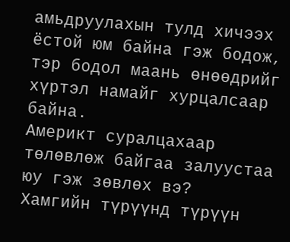амьдруулахын тулд хичээх ёстой юм байна гэж бодож, тэр бодол маань өнөөдрийг хүртэл намайг хурцалсаар байна.
Америкт суралцахаар төлөвлөж байгаа залуустаа юу гэж зөвлөх вэ?
Хамгийн түрүүнд түрүүн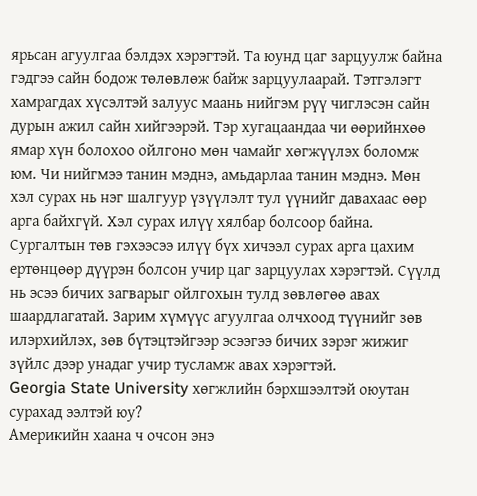ярьсан агуулгаа бэлдэх хэрэгтэй. Та юунд цаг зарцуулж байна гэдгээ сайн бодож төлөвлөж байж зарцуулаарай. Тэтгэлэгт хамрагдах хүсэлтэй залуус маань нийгэм рүү чиглэсэн сайн дурын ажил сайн хийгээрэй. Тэр хугацаандаа чи өөрийнхөө ямар хүн болохоо ойлгоно мөн чамайг хөгжүүлэх боломж юм. Чи нийгмээ танин мэднэ, амьдарлаа танин мэднэ. Мөн хэл сурах нь нэг шалгуур үзүүлэлт тул үүнийг давахаас өөр арга байхгүй. Хэл сурах илүү хялбар болсоор байна. Сургалтын төв гэхээсээ илүү бүх хичээл сурах арга цахим ертөнцөөр дүүрэн болсон учир цаг зарцуулах хэрэгтэй. Сүүлд нь эсээ бичих загварыг ойлгохын тулд зөвлөгөө авах шаардлагатай. Зарим хүмүүс агуулгаа олчхоод түүнийг зөв илэрхийлэх, зөв бүтэцтэйгээр эсээгээ бичих зэрэг жижиг зүйлс дээр унадаг учир тусламж авах хэрэгтэй.
Georgia State University хөгжлийн бэрхшээлтэй оюутан сурахад ээлтэй юу?
Америкийн хаана ч очсон энэ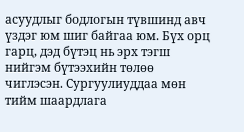асуудлыг бодлогын түвшинд авч үздэг юм шиг байгаа юм. Бүх орц гарц, дэд бүтэц нь эрх тэгш нийгэм бүтээхийн төлөө чиглэсэн. Сургуулиуддаа мөн тийм шаардлага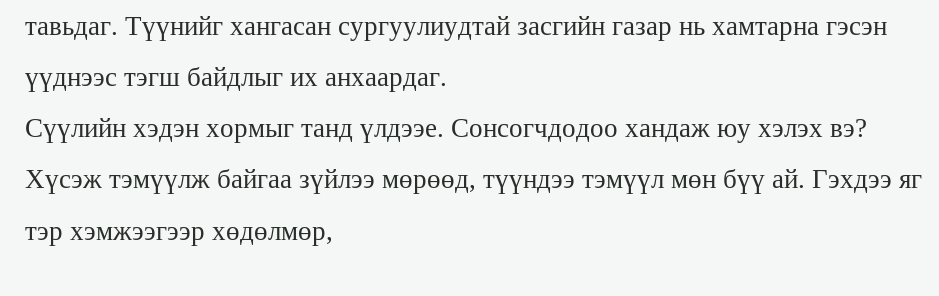тавьдаг. Түүнийг хангасан сургуулиудтай засгийн газар нь хамтарна гэсэн үүднээс тэгш байдлыг их анхаардаг.
Сүүлийн хэдэн хормыг танд үлдээе. Сонсогчдодоо хандаж юу хэлэх вэ?
Хүсэж тэмүүлж байгаа зүйлээ мөрөөд, түүндээ тэмүүл мөн бүү ай. Гэхдээ яг тэр хэмжээгээр хөдөлмөр,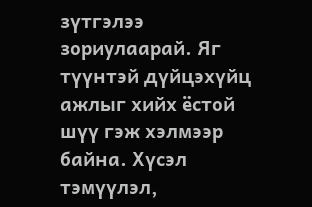зүтгэлээ зориулаарай. Яг түүнтэй дүйцэхүйц ажлыг хийх ёстой шүү гэж хэлмээр байна. Хүсэл тэмүүлэл,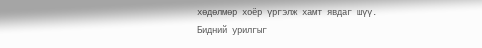хөдөлмөр хоёр үргэлж хамт явдаг шүү.
Бидний урилгыг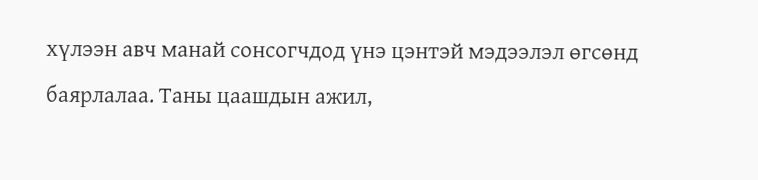хүлээн авч манай сонсогчдод үнэ цэнтэй мэдээлэл өгсөнд баярлалаа. Таны цаашдын ажил,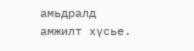амьдралд амжилт хүсье.